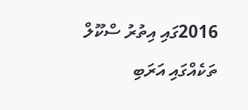2016ގައި އިތުރު ސްކޫލް ތަކެއްގައި އަރަބި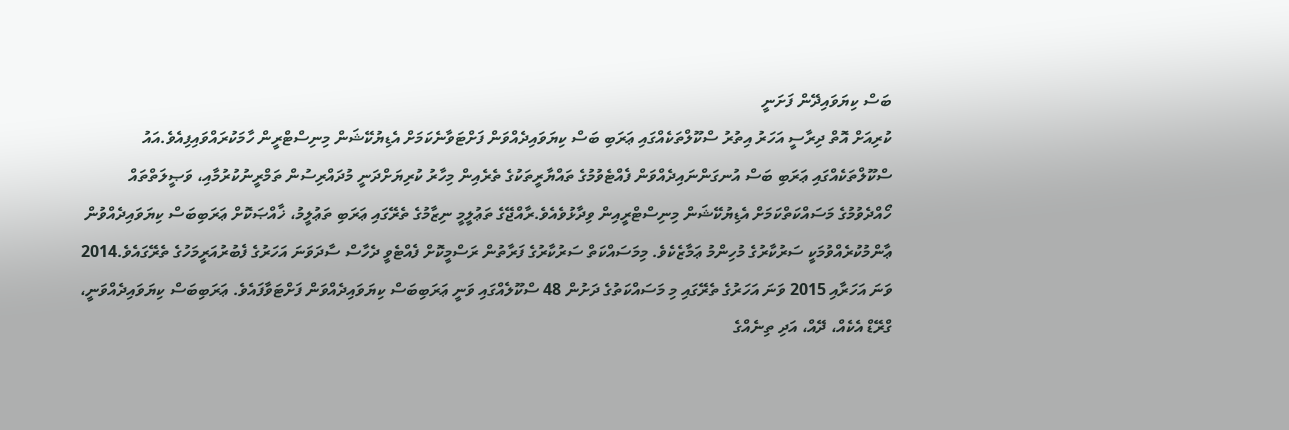ބަސް ކިޔަވައިދޭން ފަށަނީ
ކުރިއަށް އޮތް ދިރާސީ އަހަރު އިތުރު ސްކޫލްތަކެއްގައި ޢަރަބި ބަސް ކިޔަވައިދެއްވަން ފަށްޓަވާނެކަމަށް އެޑިޔުކޭޝަން މިނިސްޓްރީން ހާމަކުރައްވައިފިއެވެ.އައު ސްކޫލްތަކެއްގައި ޢަރަބި ބަސް އުނގަންނައިދެއްވަން ފެއްޓެވުމުގެ ތައްޔާރީތަކުގެ ތެރެއިން މިހާރު ކުރިޔަށްދަނީ މުދައްރިސުން ތަމްރީނުކުރުމާއި، ވަޞީލަތްތައް ހޯއްދެވުމުގެ މަސައްކަތްކަމަށް އެޑިޔުކޭޝަން މިނިސްޓްރީއިން ވިދާޅުވެއެވެ.ރާއްޖޭގެ ތަޢުލީމީ ނިޒާމުގެ ތެރޭގައި ޢަރަބި ތަޢުލީމު، ޚާއްޞަކޮށް ޢަރަބިބަސް ކިޔަވައިދެއްވުން ޢާންމުކުރެއްވުމަކީ ސަރުކާރުގެ މުހިންމު ޢަމާޒެކެވެ. މިމަސައްކަތް ސަރުކާރުގެ ފަރާތުން ރަސްމީކޮށް ފެއްޓެވީ ދެހާސް ސާދަވަނަ އަހަރުގެ ފެބުރުއަރީމަހުގެ ތެރޭގައެވެ.2014 ވަނަ އަހަރާއި 2015 ވަނަ އަހަރުގެ ތެރޭގައި މި މަސައްކަތުގެ ދަށުން 48 ސްކޫލެއްގައި ވަނީ ޢަރަބިބަސް ކިޔަވައިދެއްވަން ފަށްޓަވާފައެވެ. ޢަރަބިބަސް ކިޔަވައިދެއްވަނީ، ގްރޭޑް އެކެއް، ދޭއް، އަދި ތިނެއްގެ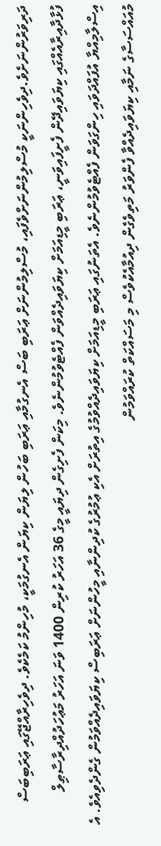ދަރިވަރުންނަށެވެ.ދިވެހިންނަކީ މުސްލިމުންނަށްވެފައި، މުސްލިމުންނަށް ޢަރަބި ބަސް އެނގުމާއި ޢަރަބި ބަހުން ލިޔަން ކިޔަން އެނގުމަކީ، މުހިންމު ކަމެކެވެ. ދިވެހިރާއްޖޭގައި ޢަރަބިބަސް ފުޅާދާއިރާއެއްގައި ކިޔަވައިދޭން ފެށީފައިވަނީ، ޢަރަބި މީޑިއަމަށް ކިޔަވައިދެއްވަން ފެއްޓެވުމުންނެވެ. މިކަން ފެށިގެން ދިޔައީ މީގެ 36 އަހަރު ކުރިން 1400 ވަނަ އަހަރު މަޢުހަދުއްދިރާސާޠިލް އިސްލާމިއްޔާ އުފައްދަވައި ހިންގަވަން ފެއްޓެވުމުންނެވެ. އެތަނުގައި ޢަރަބި މީޑިއަމަށް ކިޔަވައިދެއްވުމުގެ އިތުރަށް އެކި ޢުމުރުގެ ކުދިންނާއި މީހުންނަށް ޢަރަބިސް ކިޔަވައިދެއްވަމުން ގެންދެވިއެވެ. އެ މުއައްސަސާގެ ނަމާއި ކިޔަވައިދެއްވާ ފެންވަރު މަތިވެގެން ދިއުމާއެކުވެސް މި މަސައްކަތް ކުރައްވަމުން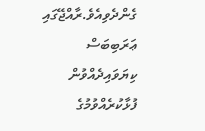ގެންދެވިއެވެ.ރާއްޖޭގައި ޢަރަބިބަސް ކިޔަވައިދެއްވުން ފުޅާކުރެއްވުމުގެ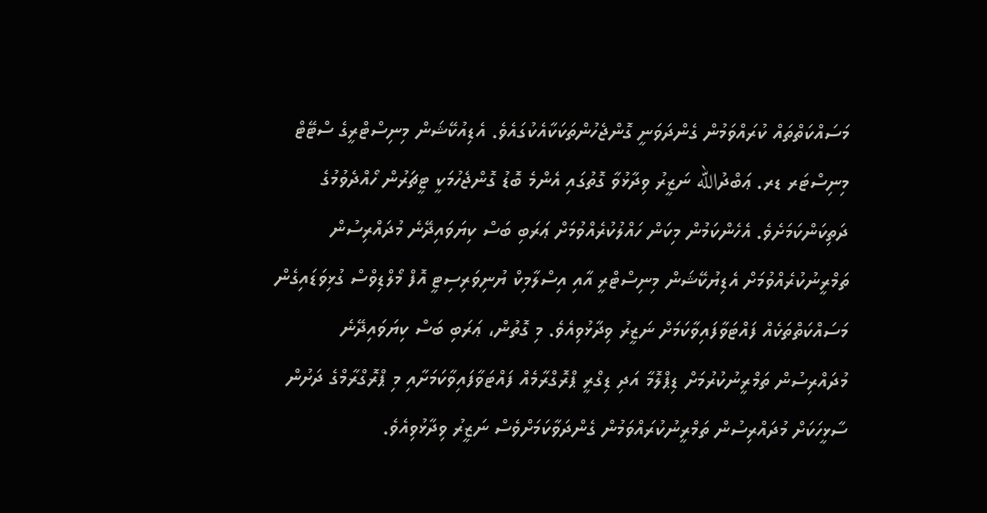މަސައްކަތްތައް ކުރައްވަމުން ގެންދަވަނީ ގޮންޖެހުންތަކަކާއެކުގައެވެ. އެޑިއުކޭޝަން މިނިސްޓްރީގެ ސްޓޭޓް މިނިސްޓަރ ޑރ. ޢަބްދުالله ނަޒީރު ވިދާޅުވާ ގޮތުގައި އެންމެ ބޮޑު ގޮންޖެހުމަކީ ޓީޗަރުން ހޯއްދެވުމުގެ ދަތިކަންކަމަށެވެ. އެހެންކަމުން މިކަން ހައްލުކުރެއްވުމަށް ޢަރަބި ބަސް ކިޔަވައިދޭނެ މުދައްރިސުން ތަމްރީނުކުރެއްވުމަށް އެޑިޔުކޭޝަން މިނިސްޓްރީ އާއި އިސްލާމިކް ޔުނިވަރިސިޓީ އޮފް މޯލްޑިވްސް ގުޅިވަޑައިގެން މަސައްކަތްތަކެއް ފައްޓަވާފައިވާކަމަށް ނަޒީރު ވިދާޅުވިއެވެ. މި ގޮތުން، ޢަރަބި ބަސް ކިޔަވައިދޭނެ މުދައްރިސުން ތަމްރީނުކުރުމަށް ޑިޕްލޮމާ އަދި ޑިގްރީ ޕްރޮގްރާމެއް ފައްޓަވާފައިވާކަމަށާއި މި ޕްރޮގްރާމްގެ ދަށުން ސާޅީހަކަށް މުދައްރިސުން ތަމްރީނުކުރައްވަމުން ގެންދަވާކަމަށްވެސް ނަޒީރު ވިދާޅުވިއެވެ.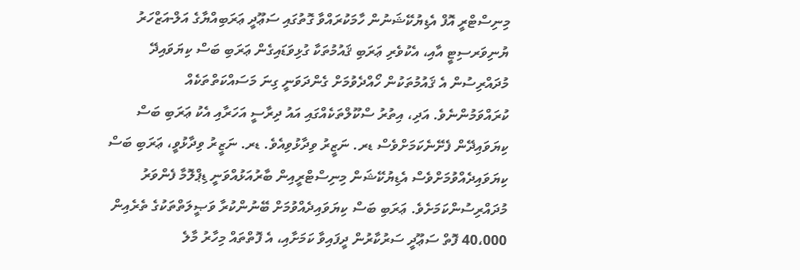މިނިސްޓްރީ އޮފް އެޑިޔުކޭޝަނުން ހާމަކުރައްވާ ގޮތުގައި ސަޢޫދީ ޢަރަބިއްޔާގެ އަލް-އަޒްހަރު ޔުނިވަރސިޓީ އާއި، އެކުވެރި ޢަރަބި ޤައުމުތަކާ ގުޅިވަޑައިގެން ޢަރަބި ބަސް ކިޔަވައިދޭ މުދައްރިސުން އެ ޤައުމުތަކުން ހޯއްދެވުމަށް ގެންދަވަނީ ގިނަ މަސައްކަތްތަކެއް ކުރައްވަމުންނެވެ. އަދި، އިތުރު ސްކޫލްތަކެއްގައި އައު ދިރާސީ އަހަރާއި އެކު ޢަރަބި ބަސް ކިޔަވައިދޭން ފެށޭނެކަމަށްވެސް ޑރ. ނަޒީރު ވިދާޅުވިއެވެ. ޑރ. ނަޒީރު ވިދާޅުވީ، ޢަރަބި ބަސް ކިޔަވައިދެއްވުމަށްވެސް އެޑިޔުކޭޝަން މިނިސްޓްރީއިން ބާރުއަޅުއްވަނީ ޑިޕްލޮމާ ފެންވަރު މުދައްރިސުންކަމަށެވެ. ޢަރަބި ބަސް ކިޔަވައިދެއްވުމަށް ބޭނުންކުރާ ވަޞީލަތްތަކުގެ ތެރެއިން 40،000 ފޮތް ސަޢޫދީ ސަރުކާރުން ދީފައިވާ ކަމަށާއި، އެ ފޮތްތައް މިހާރު މާލެ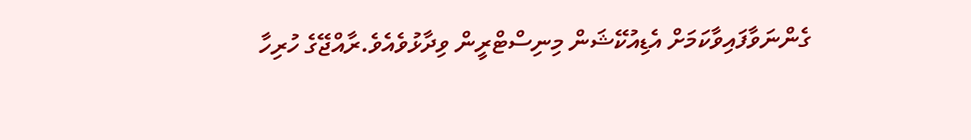ގެންނަވާފައިވާކަމަށް އެޑިއުކޭޝަން މިނިސްޓްރީން ވިދާޅުވެއެވެ.ރާއްޖޭގެ ހުރިހާ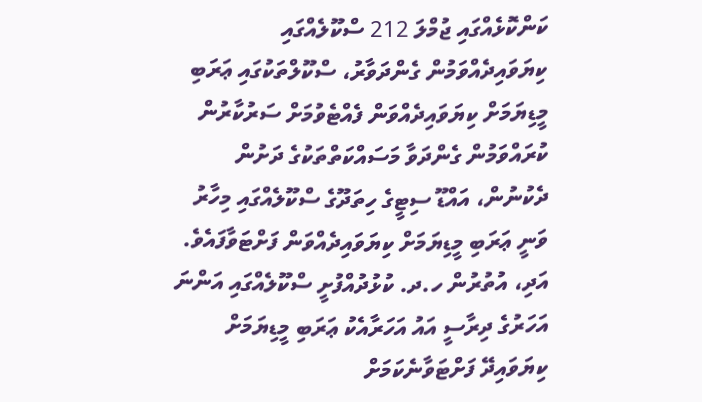ކަންކޮޅެއްގައި ޖުމްލަ 212 ސްކޫލެއްގައި ކިޔަވައިދެއްވަމުން ގެންދަވާރު، ސްކޫލްތަކުގައި ޢަރަބި މީޑިޔަމަށް ކިޔަވައިދެއްވަން ފެއްޓެވުމަށް ސަރުކާރުން ކުރައްވަމުން ގެންދަވާ މަސައްކަތްތަކުގެ ދަށުން ދެކުނުން، އައްޑޫ ސިޓީގެ ހިތަދޫގެ ސްކޫލެއްގައި މިހާރު ވަނީ ޢަރަބި މީޑިޔަމަށް ކިޔަވައިދެއްވަން ފަށްޓަވާފައެވެ. އަދި، އުތުރުން ހ.ދ. ކުޅުދުއްފުށީ ސްކޫލެއްގައި އަންނަ އަހަރުގެ ދިރާސީ އައު އަހަރާއެކު ޢަރަބި މީޑިޔަމަށް ކިޔަވައިދޭ ފަށްޓަވާނެކަމަށް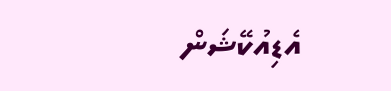އެޑިއުކޭޝަން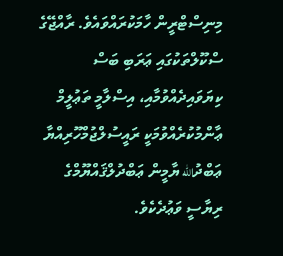މިނިސްޓްރީން ހާމަކުރައްވައެވެ. ރާއްޖޭގެ ސްކޫލްތަކުގައި ޢަރަބި ބަސް ކިޔަވައިދެއްވުމާއި، އިސްލާމީ ތަޢުލީމް ޢާންމުކުރެއްވުމަކީ ރައީސުލްޖުމްހޫރިއްޔާ ޢަބްދުالله ޔާމީން ޢަބްދުލްޤައްޔޫމްގެ ރިޔާސީ ވަޢުދެކެވެ.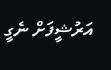އަރުޝީފަށް ނެގީ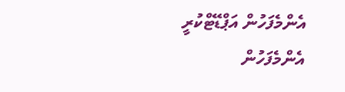އެންމެފަހުން އަޕްޑޭޓްކުރީ
އެންމެފަހުން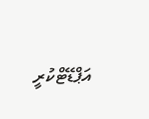އަޕްޑޭޓްކުރީ